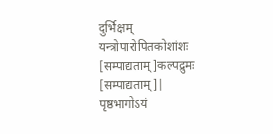दुर्भिक्षम्
यन्त्रोपारोपितकोशांशः
[सम्पाद्यताम्]कल्पद्रुमः
[सम्पाद्यताम्]|
पृष्ठभागोऽयं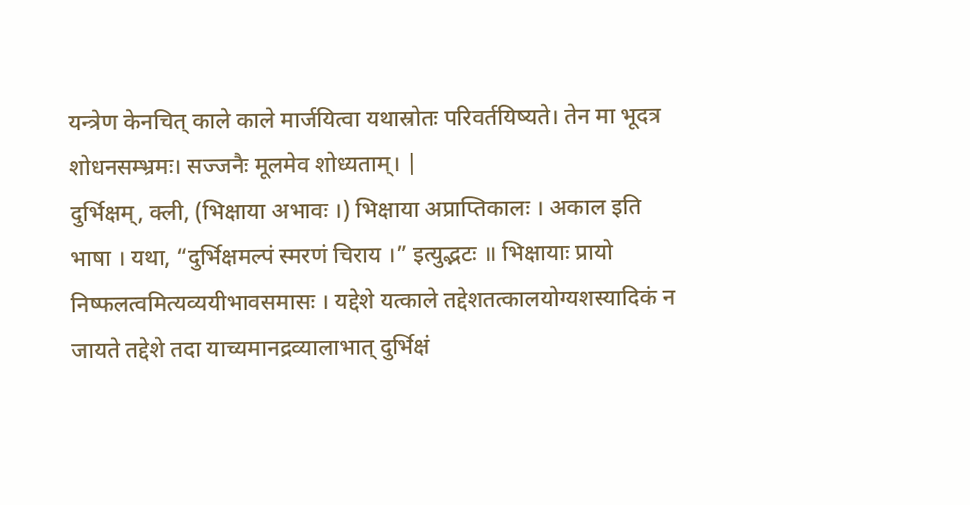यन्त्रेण केनचित् काले काले मार्जयित्वा यथास्रोतः परिवर्तयिष्यते। तेन मा भूदत्र शोधनसम्भ्रमः। सज्जनैः मूलमेव शोध्यताम्। |
दुर्भिक्षम्, क्ली, (भिक्षाया अभावः ।) भिक्षाया अप्राप्तिकालः । अकाल इति भाषा । यथा, “दुर्भिक्षमल्पं स्मरणं चिराय ।” इत्युद्भटः ॥ भिक्षायाः प्रायो निष्फलत्वमित्यव्ययीभावसमासः । यद्देशे यत्काले तद्देशतत्कालयोग्यशस्यादिकं न जायते तद्देशे तदा याच्यमानद्रव्यालाभात् दुर्भिक्षं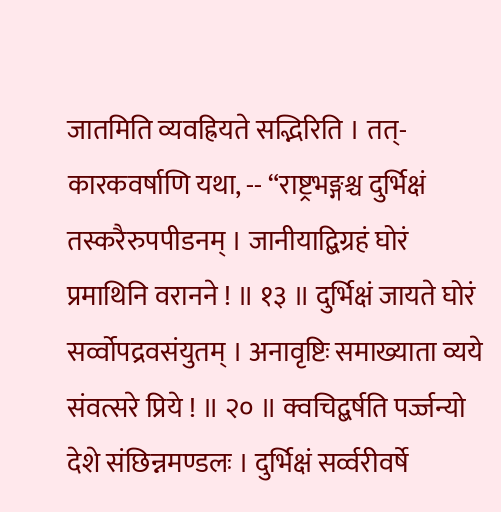जातमिति व्यवह्रियते सद्भिरिति । तत्- कारकवर्षाणि यथा, -- “राष्ट्रभङ्गश्च दुर्भिक्षं तस्करैरुपपीडनम् । जानीयाद्बिग्रहं घोरं प्रमाथिनि वरानने ! ॥ १३ ॥ दुर्भिक्षं जायते घोरं सर्व्वोपद्रवसंयुतम् । अनावृष्टिः समाख्याता व्यये संवत्सरे प्रिये ! ॥ २० ॥ क्वचिद्बर्षति पर्ज्जन्यो देशे संछिन्नमण्डलः । दुर्भिक्षं सर्व्वरीवर्षे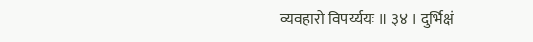व्यवहारो विपर्य्ययः ॥ ३४ । दुर्भिक्षं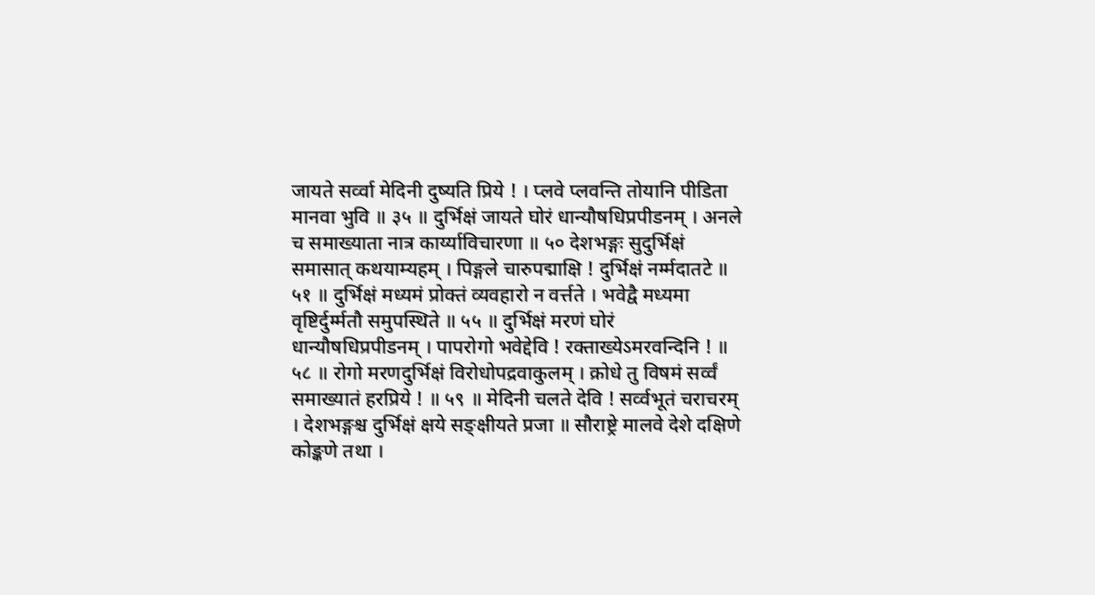जायते सर्व्वा मेदिनी दुष्यति प्रिये ! । प्लवे प्लवन्ति तोयानि पीडिता मानवा भुवि ॥ ३५ ॥ दुर्भिक्षं जायते घोरं धान्यौषधिप्रपीडनम् । अनले च समाख्याता नात्र कार्य्याविचारणा ॥ ५० देशभङ्गः सुदुर्भिक्षं समासात् कथयाम्यहम् । पिङ्गले चारुपद्माक्षि ! दुर्भिक्षं नर्म्मदातटे ॥ ५१ ॥ दुर्भिक्षं मध्यमं प्रोक्तं व्यवहारो न वर्त्तते । भवेद्वै मध्यमा वृष्टिर्दुर्म्मतौ समुपस्थिते ॥ ५५ ॥ दुर्भिक्षं मरणं घोरं धान्यौषधिप्रपीडनम् । पापरोगो भवेद्देवि ! रक्ताख्येऽमरवन्दिनि ! ॥ ५८ ॥ रोगो मरणदुर्भिक्षं विरोधोपद्रवाकुलम् । क्रोधे तु विषमं सर्व्वं समाख्यातं हरप्रिये ! ॥ ५९ ॥ मेदिनी चलते देवि ! सर्व्वभूतं चराचरम् । देशभङ्गश्च दुर्भिक्षं क्षये सङ्क्षीयते प्रजा ॥ सौराष्ट्रे मालवे देशे दक्षिणे कोङ्कणे तथा ।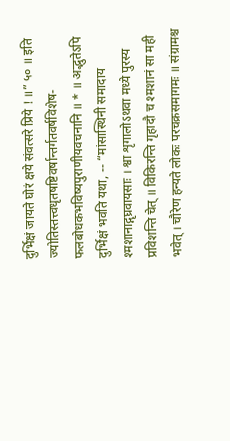दुर्भिक्षं जायते घोरं क्षये संवत्सरे प्रिये ! ॥” ५० ॥ इति ज्योतिस्तत्त्वधृतषष्टिवर्षान्तर्गतवर्षविशेष- फलबोधकभविष्यपुराणीयवचनानि ॥ * ॥ अद्भुतेऽपि दुर्भिक्षं भवति यथा, -- “मांसास्थिनी समादाय श्मशानाद्गृघ्रवायसाः । श्वा शृगालोऽथवा मध्ये पुरस्य प्रविशन्ति चेत् ॥ विकिरन्ति गृहादौ च श्मशानं सा मही भवेत् । चौरेण हन्यते लोकः परचक्रसमागमः ॥ संग्रामश्च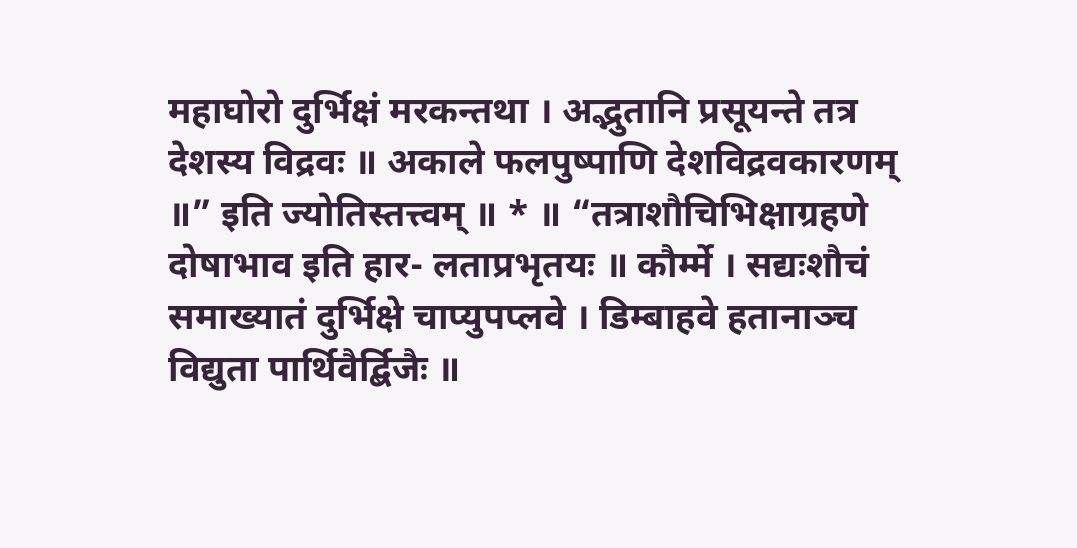महाघोरो दुर्भिक्षं मरकन्तथा । अद्भुतानि प्रसूयन्ते तत्र देशस्य विद्रवः ॥ अकाले फलपुष्पाणि देशविद्रवकारणम् ॥” इति ज्योतिस्तत्त्वम् ॥ * ॥ “तत्राशौचिभिक्षाग्रहणे दोषाभाव इति हार- लताप्रभृतयः ॥ कौर्म्मे । सद्यःशौचं समाख्यातं दुर्भिक्षे चाप्युपप्लवे । डिम्बाहवे हतानाञ्च विद्युता पार्थिवैर्द्बिजैः ॥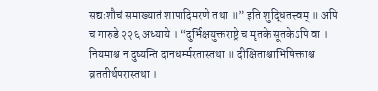सद्यःशौचं समाख्यातं शापादिमरणे तथा ॥” इति शुद्धितत्त्वम् ॥ अपि च गारुडे २२६ अध्याये । “दुर्भिक्षयुक्तराष्ट्रे च मृतके सूतकेऽपि वा । नियमाश्च न दुष्यन्ति दानधर्म्मरतास्तथा ॥ दीक्षिताश्चाभिषिक्ताश्च व्रततीर्थपरास्तथा ।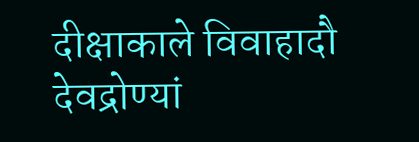दीक्षाकाले विवाहादौ देवद्रोण्यां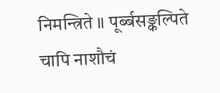निमन्त्रिते ॥ पूर्ब्बसङ्कल्पिते चापि नाशौचं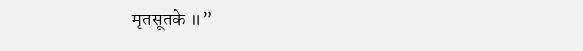मृतसूतके ॥”